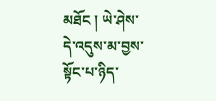མཐོང ། ཡེ་ཤེས་དེ་འདུས་མ་བྱས་སྟོང་པ་ཉིད་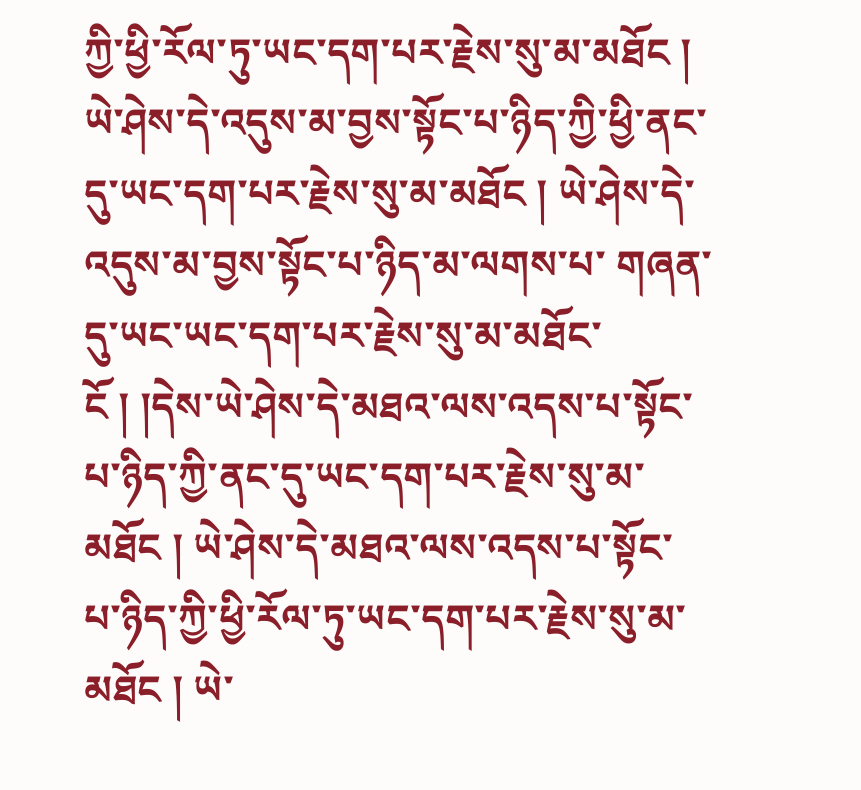ཀྱི་ཕྱི་རོལ་ཏུ་ཡང་དག་པར་རྗེས་སུ་མ་མཐོང ། ཡེ་ཤེས་དེ་འདུས་མ་བྱས་སྟོང་པ་ཉིད་ཀྱི་ཕྱི་ནང་དུ་ཡང་དག་པར་རྗེས་སུ་མ་མཐོང ། ཡེ་ཤེས་དེ་འདུས་མ་བྱས་སྟོང་པ་ཉིད་མ་ལགས་པ་ གཞན་དུ་ཡང་ཡང་དག་པར་རྗེས་སུ་མ་མཐོང་ངོ ། །དེས་ཡེ་ཤེས་དེ་མཐའ་ལས་འདས་པ་སྟོང་པ་ཉིད་ཀྱི་ནང་དུ་ཡང་དག་པར་རྗེས་སུ་མ་མཐོང ། ཡེ་ཤེས་དེ་མཐའ་ལས་འདས་པ་སྟོང་པ་ཉིད་ཀྱི་ཕྱི་རོལ་ཏུ་ཡང་དག་པར་རྗེས་སུ་མ་མཐོང ། ཡེ་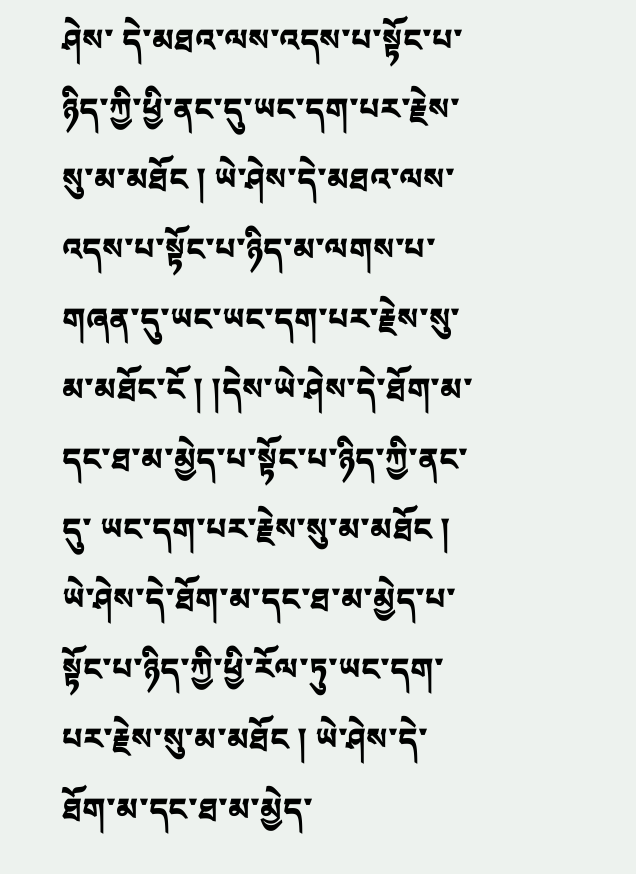ཤེས་ དེ་མཐའ་ལས་འདས་པ་སྟོང་པ་ཉིད་ཀྱི་ཕྱི་ནང་དུ་ཡང་དག་པར་རྗེས་སུ་མ་མཐོང ། ཡེ་ཤེས་དེ་མཐའ་ལས་འདས་པ་སྟོང་པ་ཉིད་མ་ལགས་པ་གཞན་དུ་ཡང་ཡང་དག་པར་རྗེས་སུ་མ་མཐོང་ངོ ། །དེས་ཡེ་ཤེས་དེ་ཐོག་མ་དང་ཐ་མ་མྱེད་པ་སྟོང་པ་ཉིད་ཀྱི་ནང་དུ་ ཡང་དག་པར་རྗེས་སུ་མ་མཐོང ། ཡེ་ཤེས་དེ་ཐོག་མ་དང་ཐ་མ་མྱེད་པ་སྟོང་པ་ཉིད་ཀྱི་ཕྱི་རོལ་ཏུ་ཡང་དག་པར་རྗེས་སུ་མ་མཐོང ། ཡེ་ཤེས་དེ་ཐོག་མ་དང་ཐ་མ་མྱེད་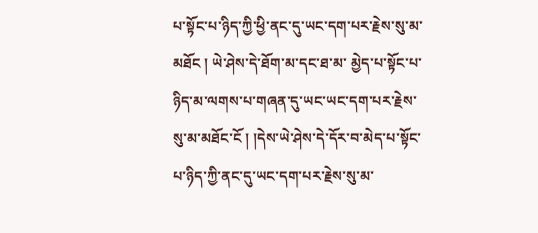པ་སྟོང་པ་ཉིད་ཀྱི་ཕྱི་ནང་དུ་ཡང་དག་པར་རྗེས་སུ་མ་མཐོང ། ཡེ་ཤེས་དེ་ཐོག་མ་དང་ཐ་མ་ མྱེད་པ་སྟོང་པ་ཉིད་མ་ལགས་པ་གཞན་དུ་ཡང་ཡང་དག་པར་རྗེས་སུ་མ་མཐོང་ངོ ། །དེས་ཡེ་ཤེས་དེ་དོར་བ་མེད་པ་སྟོང་པ་ཉིད་ཀྱི་ནང་དུ་ཡང་དག་པར་རྗེས་སུ་མ་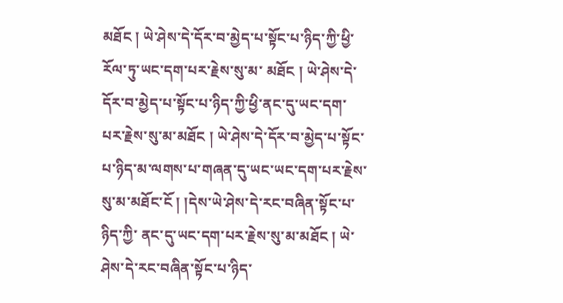མཐོང ། ཡེ་ཤེས་དེ་དོར་བ་མྱེད་པ་སྟོང་པ་ཉིད་ཀྱི་ཕྱི་རོལ་ཏུ་ཡང་དག་པར་རྗེས་སུ་མ་ མཐོང ། ཡེ་ཤེས་དེ་དོར་བ་མྱེད་པ་སྟོང་པ་ཉིད་ཀྱི་ཕྱི་ནང་དུ་ཡང་དག་པར་རྗེས་སུ་མ་མཐོང ། ཡེ་ཤེས་དེ་དོར་བ་མྱེད་པ་སྟོང་པ་ཉིད་མ་ལགས་པ་གཞན་དུ་ཡང་ཡང་དག་པར་རྗེས་སུ་མ་མཐོང་ངོ ། །དེས་ཡེ་ཤེས་དེ་རང་བཞིན་སྟོང་པ་ཉིད་ཀྱི་ ནང་དུ་ཡང་དག་པར་རྗེས་སུ་མ་མཐོང ། ཡེ་ཤེས་དེ་རང་བཞིན་སྟོང་པ་ཉིད་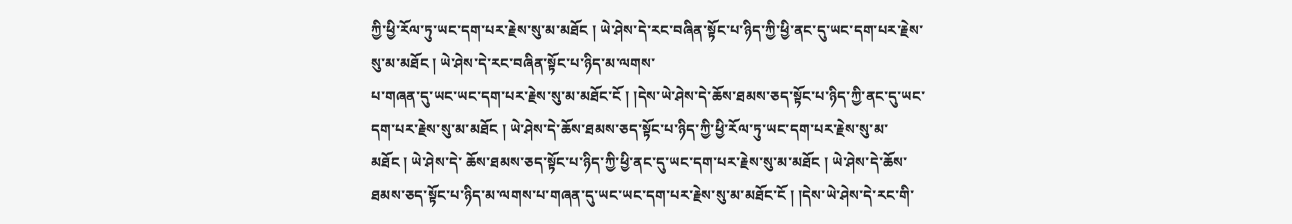ཀྱི་ཕྱི་རོལ་ཏུ་ཡང་དག་པར་རྗེས་སུ་མ་མཐོང ། ཡེ་ཤེས་དེ་རང་བཞིན་སྟོང་པ་ཉིད་ཀྱི་ཕྱི་ནང་དུ་ཡང་དག་པར་རྗེས་སུ་མ་མཐོང ། ཡེ་ཤེས་དེ་རང་བཞིན་སྟོང་པ་ཉིད་མ་ལགས་
པ་གཞན་དུ་ཡང་ཡང་དག་པར་རྗེས་སུ་མ་མཐོང་ངོ ། །དེས་ཡེ་ཤེས་དེ་ཆོས་ཐམས་ཅད་སྟོང་པ་ཉིད་ཀྱི་ནང་དུ་ཡང་དག་པར་རྗེས་སུ་མ་མཐོང ། ཡེ་ཤེས་དེ་ཆོས་ཐམས་ཅད་སྟོང་པ་ཉིད་ཀྱི་ཕྱི་རོལ་ཏུ་ཡང་དག་པར་རྗེས་སུ་མ་མཐོང ། ཡེ་ཤེས་དེ་ ཆོས་ཐམས་ཅད་སྟོང་པ་ཉིད་ཀྱི་ཕྱི་ནང་དུ་ཡང་དག་པར་རྗེས་སུ་མ་མཐོང ། ཡེ་ཤེས་དེ་ཆོས་ཐམས་ཅད་སྟོང་པ་ཉིད་མ་ལགས་པ་གཞན་དུ་ཡང་ཡང་དག་པར་རྗེས་སུ་མ་མཐོང་ངོ ། །དེས་ཡེ་ཤེས་དེ་རང་གི་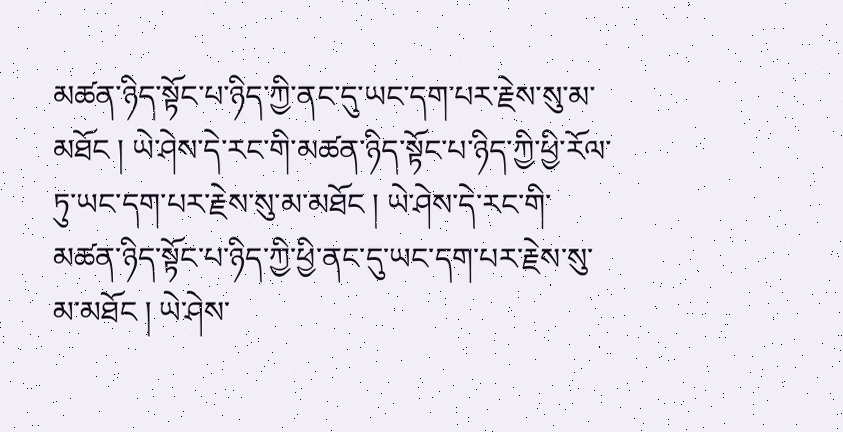མཚན་ཉིད་སྟོང་པ་ཉིད་ཀྱི་ནང་དུ་ཡང་དག་པར་རྗེས་སུ་མ་མཐོང ། ཡེ་ཤེས་དེ་རང་གི་མཚན་ཉིད་སྟོང་པ་ཉིད་ཀྱི་ཕྱི་རོལ་ཏུ་ཡང་དག་པར་རྗེས་སུ་མ་མཐོང ། ཡེ་ཤེས་དེ་རང་གི་མཚན་ཉིད་སྟོང་པ་ཉིད་ཀྱི་ཕྱི་ནང་དུ་ཡང་དག་པར་རྗེས་སུ་མ་མཐོང ། ཡེ་ཤེས་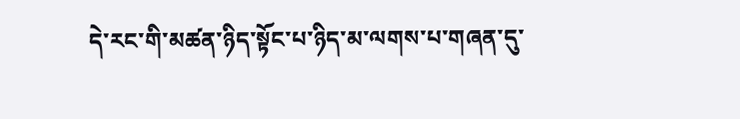དེ་རང་གི་མཚན་ཉིད་སྟོང་པ་ཉིད་མ་ལགས་པ་གཞན་དུ་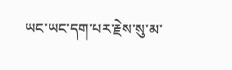ཡང་ཡང་དག་པར་རྗེས་སུ་མ་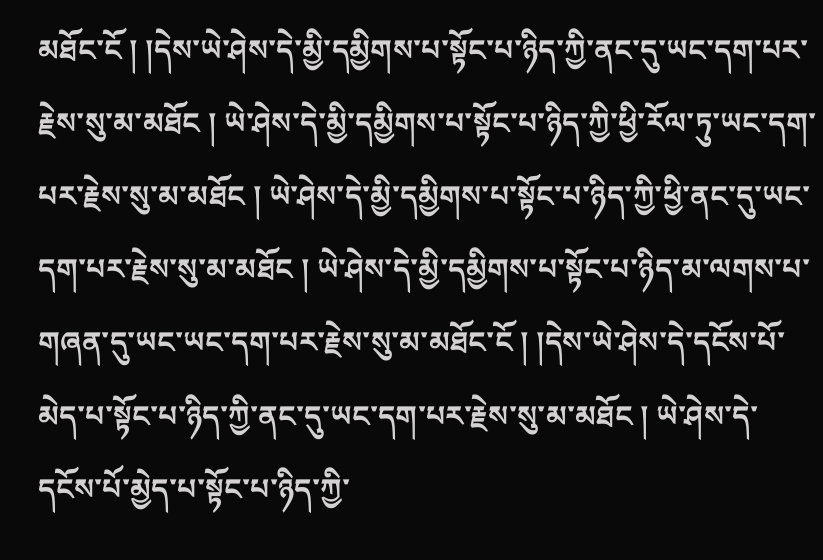མཐོང་ངོ ། །དེས་ཡེ་ཤེས་དེ་མྱི་དམྱིགས་པ་སྟོང་པ་ཉིད་ཀྱི་ནང་དུ་ཡང་དག་པར་རྗེས་སུ་མ་མཐོང ། ཡེ་ཤེས་དེ་མྱི་དམྱིགས་པ་སྟོང་པ་ཉིད་ཀྱི་ཕྱི་རོལ་ཏུ་ཡང་དག་པར་རྗེས་སུ་མ་མཐོང ། ཡེ་ཤེས་དེ་མྱི་དམྱིགས་པ་སྟོང་པ་ཉིད་ཀྱི་ཕྱི་ནང་དུ་ཡང་དག་པར་རྗེས་སུ་མ་མཐོང ། ཡེ་ཤེས་དེ་མྱི་དམྱིགས་པ་སྟོང་པ་ཉིད་མ་ལགས་པ་གཞན་དུ་ཡང་ཡང་དག་པར་རྗེས་སུ་མ་མཐོང་ངོ ། །དེས་ཡེ་ཤེས་དེ་དངོས་པོ་མེད་པ་སྟོང་པ་ཉིད་ཀྱི་ནང་དུ་ཡང་དག་པར་རྗེས་སུ་མ་མཐོང ། ཡེ་ཤེས་དེ་དངོས་པོ་མྱེད་པ་སྟོང་པ་ཉིད་ཀྱི་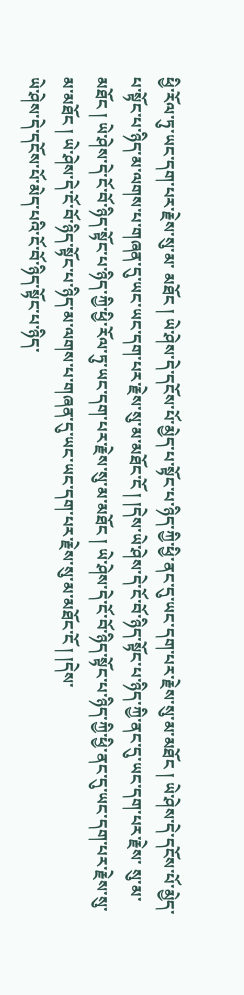ཕྱི་རོལ་ཏུ་ཡང་དག་པར་རྗེས་སུ་མ་ མཐོང ། ཡེ་ཤེས་དེ་དངོས་པོ་མྱེད་པ་སྟོང་པ་ཉིད་ཀྱི་ཕྱི་ནང་དུ་ཡང་དག་པར་རྗེས་སུ་མ་མཐོང ། ཡེ་ཤེས་དེ་དངོས་པོ་མྱེད་པ་སྟོང་པ་ཉིད་མ་ལགས་པ་གཞན་དུ་ཡང་ཡང་དག་པར་རྗེས་སུ་མ་མཐོང་ངོ ། །དེས་ཡེ་ཤེས་དེ་ངོ་བོ་ཉིད་སྟོང་པ་ཉིད་ཀྱི་ནང་དུ་ཡང་དག་པར་རྗེས་ སུ་མ་མཐོང ། ཡེ་ཤེས་དེ་ངོ་བོ་ཉིད་སྟོང་པ་ཉིད་ཀྱི་ཕྱི་རོལ་ཏུ་ཡང་དག་པར་རྗེས་སུ་མ་མཐོང ། ཡེ་ཤེས་དེ་ངོ་བོ་ཉིད་སྟོང་པ་ཉིད་ཀྱི་ཕྱི་ནང་དུ་ཡང་དག་པར་རྗེས་སུ་མ་མཐོང ། ཡེ་ཤེས་དེ་ངོ་བོ་ཉིད་སྟོང་པ་ཉིད་མ་ལགས་པ་གཞན་དུ་ཡང་ཡང་དག་པར་རྗེས་སུ་མ་མཐོང་ངོ ། །དེས་
ཡེ་ཤེས་དེ་དངོས་པོ་མེད་པའི་ངོ་བོ་ཉིད་སྟོང་པ་ཉིད་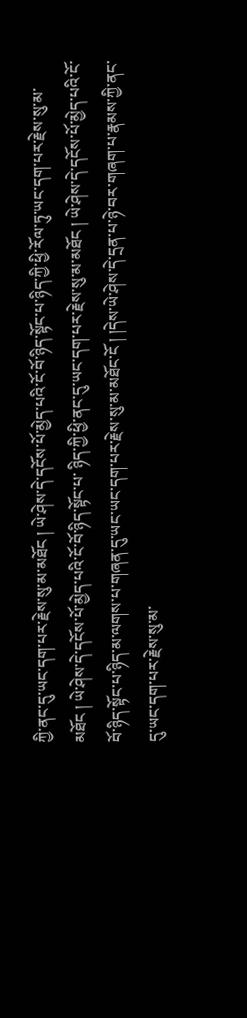ཀྱི་ནང་དུ་ཡང་དག་པར་རྗེས་སུ་མ་མཐོང ། ཡེ་ཤེས་དེ་དངོས་པོ་མྱེད་པའི་ངོ་བོ་ཉིད་སྟོང་པ་ཉིད་ཀྱི་ཕྱི་རོལ་ཏུ་ཡང་དག་པར་རྗེས་སུ་མ་མཐོང ། ཡེ་ཤེས་དེ་དངོས་པོ་མྱེད་པའི་ངོ་བོ་ཉིད་སྟོང་པ་ ཉིད་ཀྱི་ཕྱི་ནང་དུ་ཡང་དག་པར་རྗེས་སུ་མ་མཐོང ། ཡེ་ཤེས་དེ་དངོས་པོ་མྱེད་པའི་ངོ་བོ་ཉིད་སྟོང་པ་ཉིད་མ་ལགས་པ་གཞན་དུ་ཡང་ཡང་དག་པར་རྗེས་སུ་མ་མཐོང་ངོ ། །དེས་ཡེ་ཤེས་དེ་དྲན་པ་ཉེ་བར་གཞག་པ་རྣམས་ཀྱི་ནང་དུ་ཡང་དག་པར་རྗེས་སུ་མ་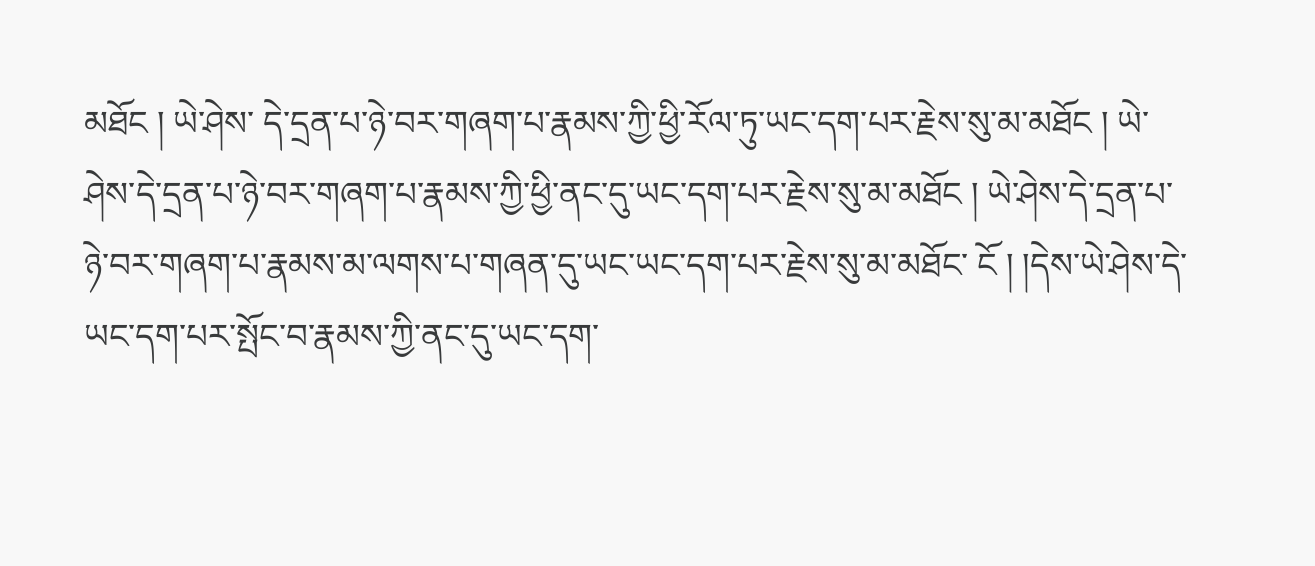མཐོང ། ཡེ་ཤེས་ དེ་དྲན་པ་ཉེ་བར་གཞག་པ་རྣམས་ཀྱི་ཕྱི་རོལ་ཏུ་ཡང་དག་པར་རྗེས་སུ་མ་མཐོང ། ཡེ་ཤེས་དེ་དྲན་པ་ཉེ་བར་གཞག་པ་རྣམས་ཀྱི་ཕྱི་ནང་དུ་ཡང་དག་པར་རྗེས་སུ་མ་མཐོང ། ཡེ་ཤེས་དེ་དྲན་པ་ཉེ་བར་གཞག་པ་རྣམས་མ་ལགས་པ་གཞན་དུ་ཡང་ཡང་དག་པར་རྗེས་སུ་མ་མཐོང་ ངོ ། །དེས་ཡེ་ཤེས་དེ་ཡང་དག་པར་སྤོང་བ་རྣམས་ཀྱི་ནང་དུ་ཡང་དག་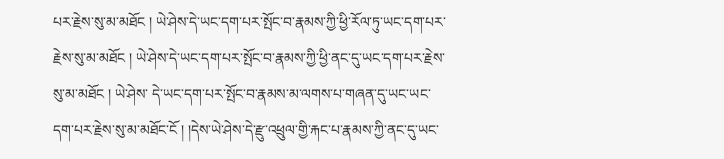པར་རྗེས་སུ་མ་མཐོང ། ཡེ་ཤེས་དེ་ཡང་དག་པར་སྤོང་བ་རྣམས་ཀྱི་ཕྱི་རོལ་ཏུ་ཡང་དག་པར་རྗེས་སུ་མ་མཐོང ། ཡེ་ཤེས་དེ་ཡང་དག་པར་སྤོང་བ་རྣམས་ཀྱི་ཕྱི་ནང་དུ་ཡང་དག་པར་རྗེས་སུ་མ་མཐོང ། ཡེ་ཤེས་ དེ་ཡང་དག་པར་སྤོང་བ་རྣམས་མ་ལགས་པ་གཞན་དུ་ཡང་ཡང་དག་པར་རྗེས་སུ་མ་མཐོང་ངོ ། །དེས་ཡེ་ཤེས་དེ་རྫུ་འཕྲུལ་གྱི་རྐང་པ་རྣམས་ཀྱི་ནང་དུ་ཡང་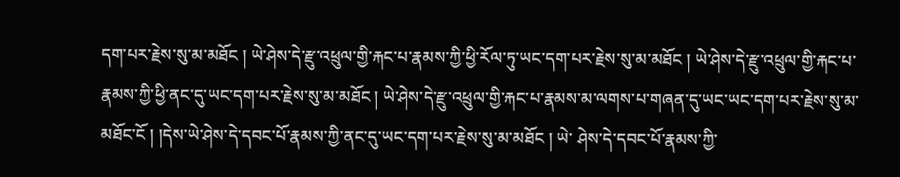དག་པར་རྗེས་སུ་མ་མཐོང ། ཡེ་ཤེས་དེ་རྫུ་འཕྲུལ་གྱི་རྐང་པ་རྣམས་ཀྱི་ཕྱི་རོལ་ཏུ་ཡང་དག་པར་རྗེས་སུ་མ་མཐོང ། ཡེ་ཤེས་དེ་རྫུ་འཕྲུལ་གྱི་རྐང་པ་རྣམས་ཀྱི་ཕྱི་ནང་དུ་ཡང་དག་པར་རྗེས་སུ་མ་མཐོང ། ཡེ་ཤེས་དེ་རྫུ་འཕྲུལ་གྱི་རྐང་པ་རྣམས་མ་ལགས་པ་གཞན་དུ་ཡང་ཡང་དག་པར་རྗེས་སུ་མ་མཐོང་ངོ ། །དེས་ཡེ་ཤེས་དེ་དབང་པོ་རྣམས་ཀྱི་ནང་དུ་ཡང་དག་པར་རྗེས་སུ་མ་མཐོང ། ཡེ་ ཤེས་དེ་དབང་པོ་རྣམས་ཀྱི་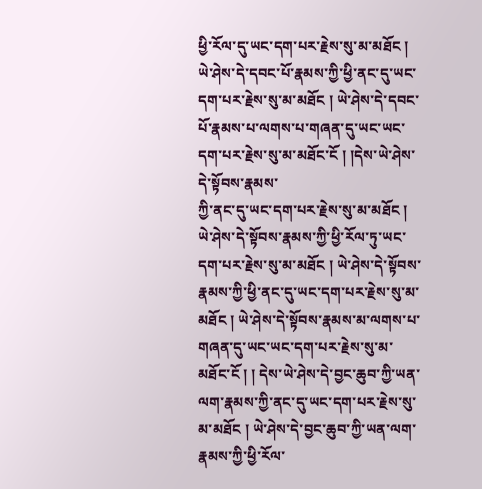ཕྱི་རོལ་དུ་ཡང་དག་པར་རྗེས་སུ་མ་མཐོང ། ཡེ་ཤེས་དེ་དབང་པོ་རྣམས་ཀྱི་ཕྱི་ནང་དུ་ཡང་དག་པར་རྗེས་སུ་མ་མཐོང ། ཡེ་ཤེས་དེ་དབང་པོ་རྣམས་པ་ལགས་པ་གཞན་དུ་ཡང་ཡང་དག་པར་རྗེས་སུ་མ་མཐོང་ངོ ། །དེས་ཡེ་ཤེས་དེ་སྟོབས་རྣམས་
ཀྱི་ནང་དུ་ཡང་དག་པར་རྗེས་སུ་མ་མཐོང ། ཡེ་ཤེས་དེ་སྟོབས་རྣམས་ཀྱི་ཕྱི་རོལ་ཏུ་ཡང་དག་པར་རྗེས་སུ་མ་མཐོང ། ཡེ་ཤེས་དེ་སྟོབས་རྣམས་ཀྱི་ཕྱི་ནང་དུ་ཡང་དག་པར་རྗེས་སུ་མ་མཐོང ། ཡེ་ཤེས་དེ་སྟོབས་རྣམས་མ་ལགས་པ་གཞན་དུ་ཡང་ཡང་དག་པར་རྗེས་སུ་མ་མཐོང་ངོ ། ། དེས་ཡེ་ཤེས་དེ་བྱང་ཆུབ་ཀྱི་ཡན་ལག་རྣམས་ཀྱི་ནང་དུ་ཡང་དག་པར་རྗེས་སུ་མ་མཐོང ། ཡེ་ཤེས་དེ་བྱང་ཆུབ་ཀྱི་ཡན་ལག་རྣམས་ཀྱི་ཕྱི་རོལ་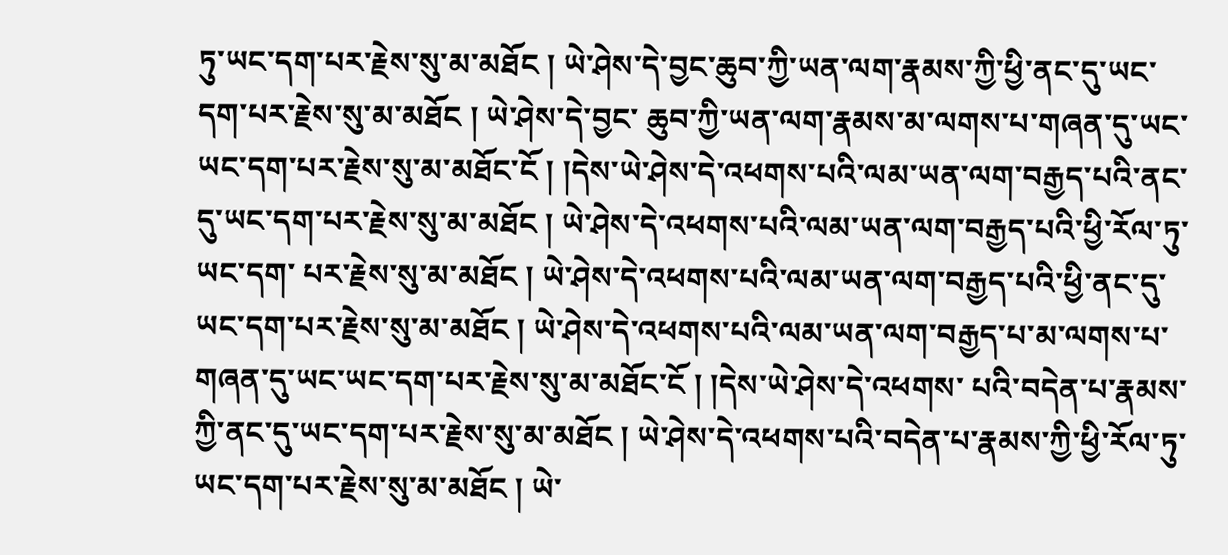ཏུ་ཡང་དག་པར་རྗེས་སུ་མ་མཐོང ། ཡེ་ཤེས་དེ་བྱང་ཆུབ་ཀྱི་ཡན་ལག་རྣམས་ཀྱི་ཕྱི་ནང་དུ་ཡང་དག་པར་རྗེས་སུ་མ་མཐོང ། ཡེ་ཤེས་དེ་བྱང་ ཆུབ་ཀྱི་ཡན་ལག་རྣམས་མ་ལགས་པ་གཞན་དུ་ཡང་ཡང་དག་པར་རྗེས་སུ་མ་མཐོང་ངོ ། །དེས་ཡེ་ཤེས་དེ་འཕགས་པའི་ལམ་ཡན་ལག་བརྒྱད་པའི་ནང་དུ་ཡང་དག་པར་རྗེས་སུ་མ་མཐོང ། ཡེ་ཤེས་དེ་འཕགས་པའི་ལམ་ཡན་ལག་བརྒྱད་པའི་ཕྱི་རོལ་ཏུ་ཡང་དག་ པར་རྗེས་སུ་མ་མཐོང ། ཡེ་ཤེས་དེ་འཕགས་པའི་ལམ་ཡན་ལག་བརྒྱད་པའི་ཕྱི་ནང་དུ་ཡང་དག་པར་རྗེས་སུ་མ་མཐོང ། ཡེ་ཤེས་དེ་འཕགས་པའི་ལམ་ཡན་ལག་བརྒྱད་པ་མ་ལགས་པ་གཞན་དུ་ཡང་ཡང་དག་པར་རྗེས་སུ་མ་མཐོང་ངོ ། །དེས་ཡེ་ཤེས་དེ་འཕགས་ པའི་བདེན་པ་རྣམས་ཀྱི་ནང་དུ་ཡང་དག་པར་རྗེས་སུ་མ་མཐོང ། ཡེ་ཤེས་དེ་འཕགས་པའི་བདེན་པ་རྣམས་ཀྱི་ཕྱི་རོལ་ཏུ་ཡང་དག་པར་རྗེས་སུ་མ་མཐོང ། ཡེ་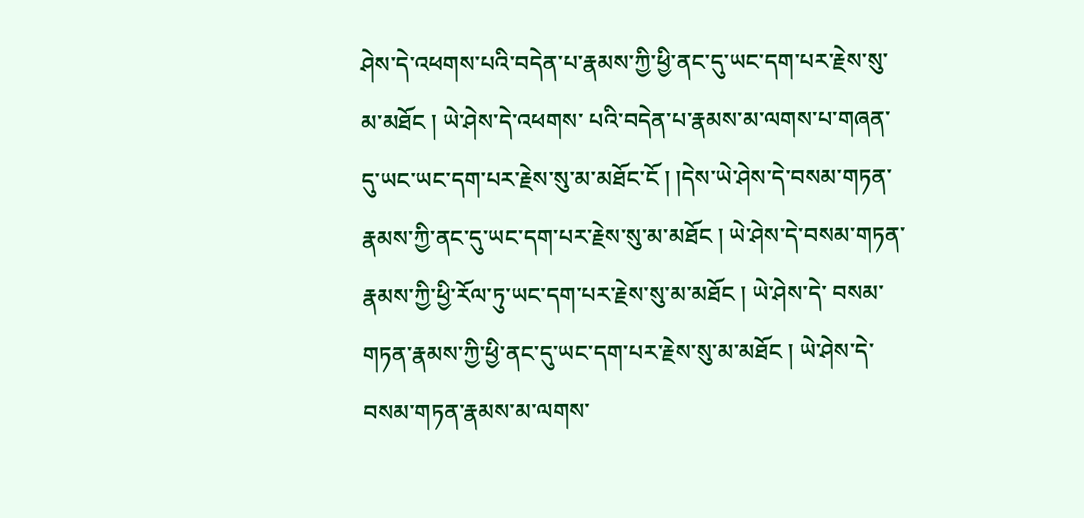ཤེས་དེ་འཕགས་པའི་བདེན་པ་རྣམས་ཀྱི་ཕྱི་ནང་དུ་ཡང་དག་པར་རྗེས་སུ་མ་མཐོང ། ཡེ་ཤེས་དེ་འཕགས་ པའི་བདེན་པ་རྣམས་མ་ལགས་པ་གཞན་དུ་ཡང་ཡང་དག་པར་རྗེས་སུ་མ་མཐོང་ངོ ། །དེས་ཡེ་ཤེས་དེ་བསམ་གཏན་རྣམས་ཀྱི་ནང་དུ་ཡང་དག་པར་རྗེས་སུ་མ་མཐོང ། ཡེ་ཤེས་དེ་བསམ་གཏན་རྣམས་ཀྱི་ཕྱི་རོལ་ཏུ་ཡང་དག་པར་རྗེས་སུ་མ་མཐོང ། ཡེ་ཤེས་དེ་ བསམ་གཏན་རྣམས་ཀྱི་ཕྱི་ནང་དུ་ཡང་དག་པར་རྗེས་སུ་མ་མཐོང ། ཡེ་ཤེས་དེ་བསམ་གཏན་རྣམས་མ་ལགས་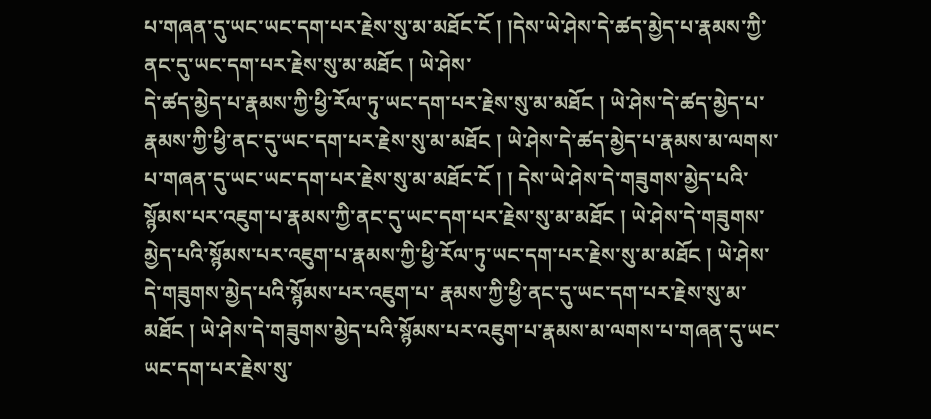པ་གཞན་དུ་ཡང་ཡང་དག་པར་རྗེས་སུ་མ་མཐོང་ངོ ། །དེས་ཡེ་ཤེས་དེ་ཚད་མྱེད་པ་རྣམས་ཀྱི་ནང་དུ་ཡང་དག་པར་རྗེས་སུ་མ་མཐོང ། ཡེ་ཤེས་
དེ་ཚད་མྱེད་པ་རྣམས་ཀྱི་ཕྱི་རོལ་ཏུ་ཡང་དག་པར་རྗེས་སུ་མ་མཐོང ། ཡེ་ཤེས་དེ་ཚད་མྱེད་པ་རྣམས་ཀྱི་ཕྱི་ནང་དུ་ཡང་དག་པར་རྗེས་སུ་མ་མཐོང ། ཡེ་ཤེས་དེ་ཚད་མྱེད་པ་རྣམས་མ་ལགས་པ་གཞན་དུ་ཡང་ཡང་དག་པར་རྗེས་སུ་མ་མཐོང་ངོ ། ། དེས་ཡེ་ཤེས་དེ་གཟུགས་མྱེད་པའི་སྙོམས་པར་འཇུག་པ་རྣམས་ཀྱི་ནང་དུ་ཡང་དག་པར་རྗེས་སུ་མ་མཐོང ། ཡེ་ཤེས་དེ་གཟུགས་མྱེད་པའི་སྙོམས་པར་འཇུག་པ་རྣམས་ཀྱི་ཕྱི་རོལ་ཏུ་ཡང་དག་པར་རྗེས་སུ་མ་མཐོང ། ཡེ་ཤེས་དེ་གཟུགས་མྱེད་པའི་སྙོམས་པར་འཇུག་པ་ རྣམས་ཀྱི་ཕྱི་ནང་དུ་ཡང་དག་པར་རྗེས་སུ་མ་མཐོང ། ཡེ་ཤེས་དེ་གཟུགས་མྱེད་པའི་སྙོམས་པར་འཇུག་པ་རྣམས་མ་ལགས་པ་གཞན་དུ་ཡང་ཡང་དག་པར་རྗེས་སུ་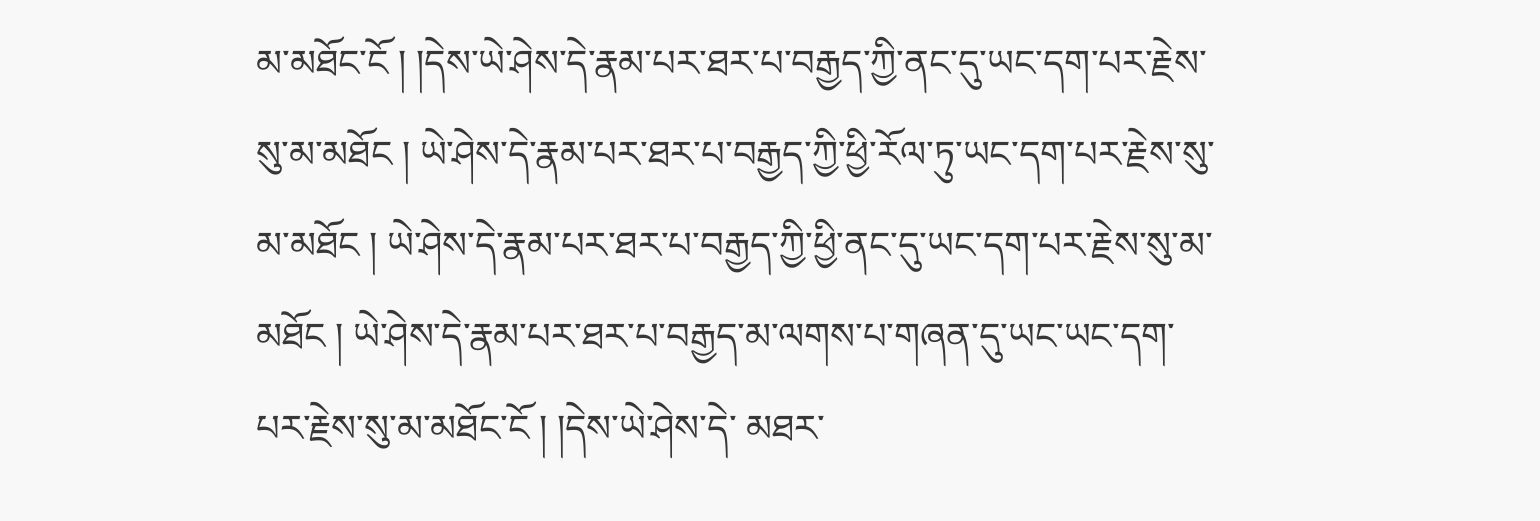མ་མཐོང་ངོ ། །དེས་ཡེ་ཤེས་དེ་རྣམ་པར་ཐར་པ་བརྒྱད་ཀྱི་ནང་དུ་ཡང་དག་པར་རྗེས་སུ་མ་མཐོང ། ཡེ་ཤེས་དེ་རྣམ་པར་ཐར་པ་བརྒྱད་ཀྱི་ཕྱི་རོལ་ཏུ་ཡང་དག་པར་རྗེས་སུ་མ་མཐོང ། ཡེ་ཤེས་དེ་རྣམ་པར་ཐར་པ་བརྒྱད་ཀྱི་ཕྱི་ནང་དུ་ཡང་དག་པར་རྗེས་སུ་མ་མཐོང ། ཡེ་ཤེས་དེ་རྣམ་པར་ཐར་པ་བརྒྱད་མ་ལགས་པ་གཞན་དུ་ཡང་ཡང་དག་པར་རྗེས་སུ་མ་མཐོང་ངོ ། །དེས་ཡེ་ཤེས་དེ་ མཐར་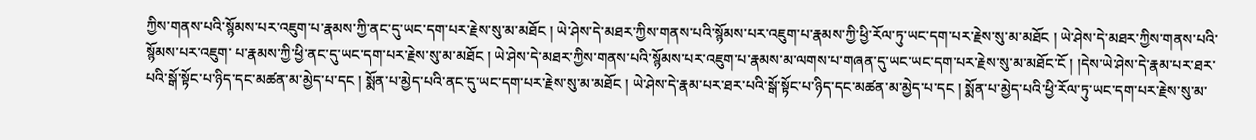ཀྱིས་གནས་པའི་སྙོམས་པར་འཇུག་པ་རྣམས་ཀྱི་ནང་དུ་ཡང་དག་པར་རྗེས་སུ་མ་མཐོང ། ཡེ་ཤེས་དེ་མཐར་ཀྱིས་གནས་པའི་སྙོམས་པར་འཇུག་པ་རྣམས་ཀྱི་ཕྱི་རོལ་ཏུ་ཡང་དག་པར་རྗེས་སུ་མ་མཐོང ། ཡེ་ཤེས་དེ་མཐར་ཀྱིས་གནས་པའི་སྙོམས་པར་འཇུག་ པ་རྣམས་ཀྱི་ཕྱི་ནང་དུ་ཡང་དག་པར་རྗེས་སུ་མ་མཐོང ། ཡེ་ཤེས་དེ་མཐར་ཀྱིས་གནས་པའི་སྙོམས་པར་འཇུག་པ་རྣམས་མ་ལགས་པ་གཞན་དུ་ཡང་ཡང་དག་པར་རྗེས་སུ་མ་མཐོང་ངོ ། །དེས་ཡེ་ཤེས་དེ་རྣམ་པར་ཐར་པའི་སྒོ་སྟོང་པ་ཉིད་དང་མཚན་མ་མྱེད་པ་དང ། སྨོན་པ་མྱེད་པའི་ནང་དུ་ཡང་དག་པར་རྗེས་སུ་མ་མཐོང ། ཡེ་ཤེས་དེ་རྣམ་པར་ཐར་པའི་སྒོ་སྟོང་པ་ཉིད་དང་མཚན་མ་མྱེད་པ་དང ། སྨོན་པ་མྱེད་པའི་ཕྱི་རོལ་ཏུ་ཡང་དག་པར་རྗེས་སུ་མ་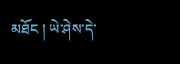མཐོང ། ཡེ་ཤེས་དེ་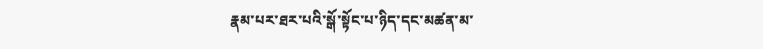རྣམ་པར་ཐར་པའི་སྒོ་སྟོང་པ་ཉིད་དང་མཚན་མ་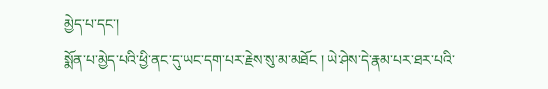མྱེད་པ་དང་།
སྨོན་པ་མྱེད་པའི་ཕྱི་ནང་དུ་ཡང་དག་པར་རྗེས་སུ་མ་མཐོང ། ཡེ་ཤེས་དེ་རྣམ་པར་ཐར་པའི་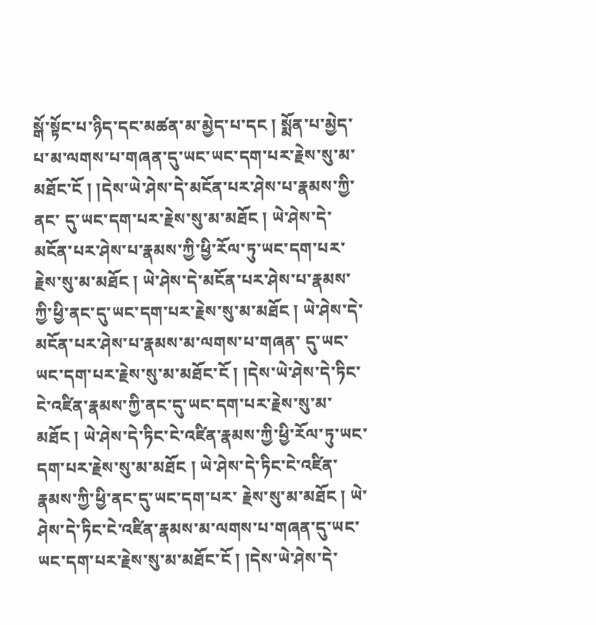སྒོ་སྟོང་པ་ཉིད་དང་མཚན་མ་མྱེད་པ་དང ། སྨོན་པ་མྱེད་པ་མ་ལགས་པ་གཞན་དུ་ཡང་ཡང་དག་པར་རྗེས་སུ་མ་མཐོང་ངོ ། །དེས་ཡེ་ཤེས་དེ་མངོན་པར་ཤེས་པ་རྣམས་ཀྱི་ནང་ དུ་ཡང་དག་པར་རྗེས་སུ་མ་མཐོང ། ཡེ་ཤེས་དེ་མངོན་པར་ཤེས་པ་རྣམས་ཀྱི་ཕྱི་རོལ་ཏུ་ཡང་དག་པར་རྗེས་སུ་མ་མཐོང ། ཡེ་ཤེས་དེ་མངོན་པར་ཤེས་པ་རྣམས་ཀྱི་ཕྱི་ནང་དུ་ཡང་དག་པར་རྗེས་སུ་མ་མཐོང ། ཡེ་ཤེས་དེ་མངོན་པར་ཤེས་པ་རྣམས་མ་ལགས་པ་གཞན་ དུ་ཡང་ཡང་དག་པར་རྗེས་སུ་མ་མཐོང་ངོ ། །དེས་ཡེ་ཤེས་དེ་ཏིང་ངེ་འཛིན་རྣམས་ཀྱི་ནང་དུ་ཡང་དག་པར་རྗེས་སུ་མ་མཐོང ། ཡེ་ཤེས་དེ་ཏིང་ངེ་འཛིན་རྣམས་ཀྱི་ཕྱི་རོལ་ཏུ་ཡང་དག་པར་རྗེས་སུ་མ་མཐོང ། ཡེ་ཤེས་དེ་ཏིང་ངེ་འཛིན་རྣམས་ཀྱི་ཕྱི་ནང་དུ་ཡང་དག་པར་ རྗེས་སུ་མ་མཐོང ། ཡེ་ཤེས་དེ་ཏིང་ངེ་འཛིན་རྣམས་མ་ལགས་པ་གཞན་དུ་ཡང་ཡང་དག་པར་རྗེས་སུ་མ་མཐོང་ངོ ། །དེས་ཡེ་ཤེས་དེ་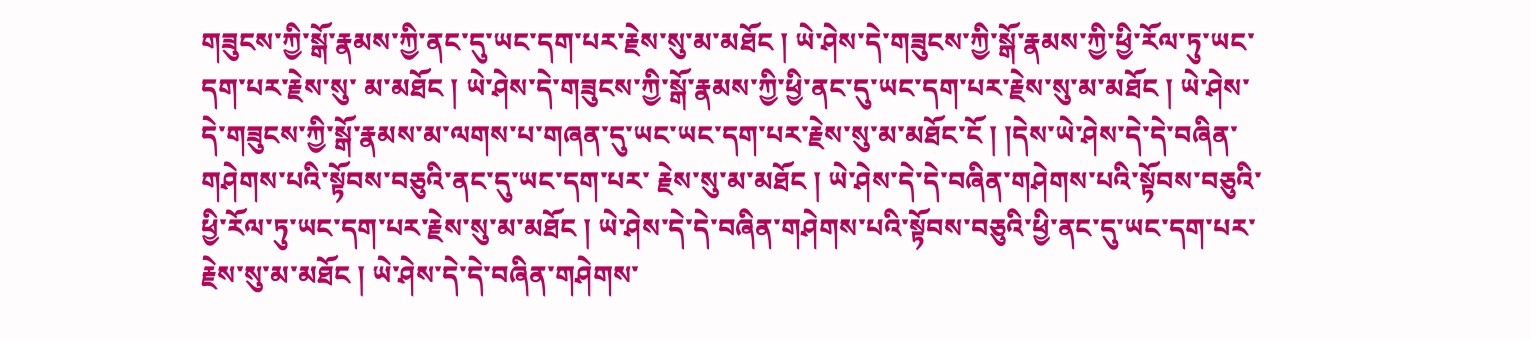གཟུངས་ཀྱི་སྒོ་རྣམས་ཀྱི་ནང་དུ་ཡང་དག་པར་རྗེས་སུ་མ་མཐོང ། ཡེ་ཤེས་དེ་གཟུངས་ཀྱི་སྒོ་རྣམས་ཀྱི་ཕྱི་རོལ་ཏུ་ཡང་དག་པར་རྗེས་སུ་ མ་མཐོང ། ཡེ་ཤེས་དེ་གཟུངས་ཀྱི་སྒོ་རྣམས་ཀྱི་ཕྱི་ནང་དུ་ཡང་དག་པར་རྗེས་སུ་མ་མཐོང ། ཡེ་ཤེས་དེ་གཟུངས་ཀྱི་སྒོ་རྣམས་མ་ལགས་པ་གཞན་དུ་ཡང་ཡང་དག་པར་རྗེས་སུ་མ་མཐོང་ངོ ། །དེས་ཡེ་ཤེས་དེ་དེ་བཞིན་གཤེགས་པའི་སྟོབས་བཅུའི་ནང་དུ་ཡང་དག་པར་ རྗེས་སུ་མ་མཐོང ། ཡེ་ཤེས་དེ་དེ་བཞིན་གཤེགས་པའི་སྟོབས་བཅུའི་ཕྱི་རོལ་ཏུ་ཡང་དག་པར་རྗེས་སུ་མ་མཐོང ། ཡེ་ཤེས་དེ་དེ་བཞིན་གཤེགས་པའི་སྟོབས་བཅུའི་ཕྱི་ནང་དུ་ཡང་དག་པར་རྗེས་སུ་མ་མཐོང ། ཡེ་ཤེས་དེ་དེ་བཞིན་གཤེགས་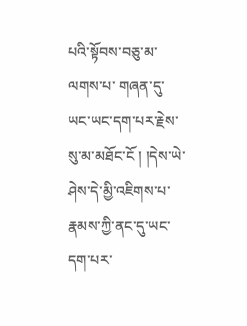པའི་སྟོབས་བཅུ་མ་ལགས་པ་ གཞན་དུ་ཡང་ཡང་དག་པར་རྗེས་སུ་མ་མཐོང་ངོ ། །དེས་ཡེ་ཤེས་དེ་མྱི་འཇིགས་པ་རྣམས་ཀྱི་ནང་དུ་ཡང་དག་པར་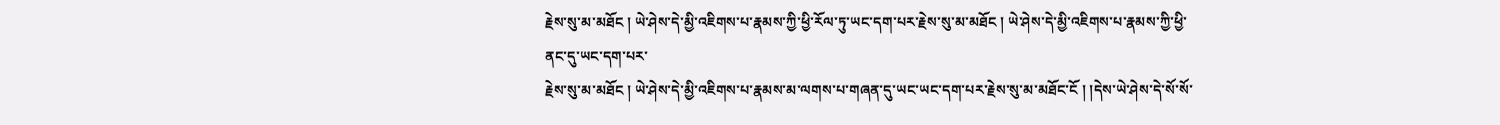རྗེས་སུ་མ་མཐོང ། ཡེ་ཤེས་དེ་མྱི་འཇིགས་པ་རྣམས་ཀྱི་ཕྱི་རོལ་ཏུ་ཡང་དག་པར་རྗེས་སུ་མ་མཐོང ། ཡེ་ཤེས་དེ་མྱི་འཇིགས་པ་རྣམས་ཀྱི་ཕྱི་ནང་དུ་ཡང་དག་པར་
རྗེས་སུ་མ་མཐོང ། ཡེ་ཤེས་དེ་མྱི་འཇིགས་པ་རྣམས་མ་ལགས་པ་གཞན་དུ་ཡང་ཡང་དག་པར་རྗེས་སུ་མ་མཐོང་ངོ ། །དེས་ཡེ་ཤེས་དེ་སོ་སོ་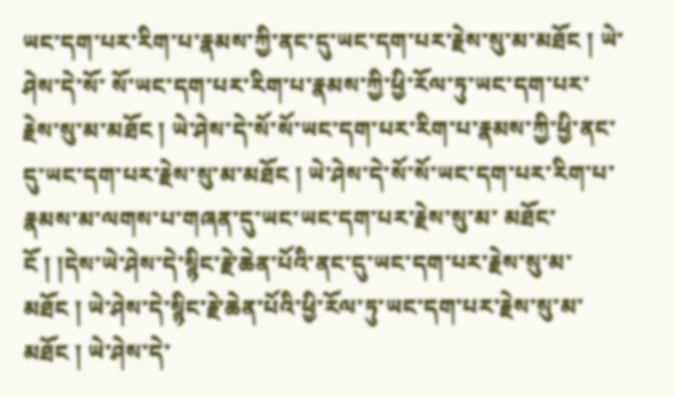ཡང་དག་པར་རིག་པ་རྣམས་ཀྱི་ནང་དུ་ཡང་དག་པར་རྗེས་སུ་མ་མཐོང ། ཡེ་ཤེས་དེ་སོ་ སོ་ཡང་དག་པར་རིག་པ་རྣམས་ཀྱི་ཕྱི་རོལ་ཏུ་ཡང་དག་པར་རྗེས་སུ་མ་མཐོང ། ཡེ་ཤེས་དེ་སོ་སོ་ཡང་དག་པར་རིག་པ་རྣམས་ཀྱི་ཕྱི་ནང་དུ་ཡང་དག་པར་རྗེས་སུ་མ་མཐོང ། ཡེ་ཤེས་དེ་སོ་སོ་ཡང་དག་པར་རིག་པ་རྣམས་མ་ལགས་པ་གཞན་དུ་ཡང་ཡང་དག་པར་རྗེས་སུ་མ་ མཐོང་ངོ ། །དེས་ཡེ་ཤེས་དེ་སྙིང་རྗེ་ཆེན་པོའི་ནང་དུ་ཡང་དག་པར་རྗེས་སུ་མ་མཐོང ། ཡེ་ཤེས་དེ་སྙིང་རྗེ་ཆེན་པོའི་ཕྱི་རོལ་ཏུ་ཡང་དག་པར་རྗེས་སུ་མ་མཐོང ། ཡེ་ཤེས་དེ་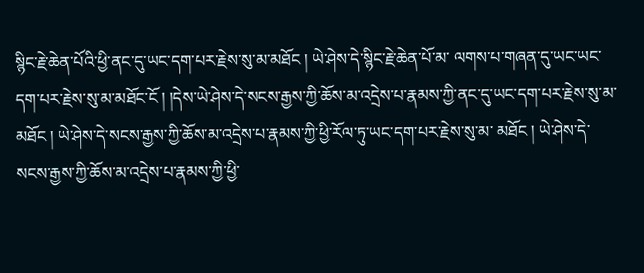སྙིང་རྗེ་ཆེན་པོའི་ཕྱི་ནང་དུ་ཡང་དག་པར་རྗེས་སུ་མ་མཐོང ། ཡེ་ཤེས་དེ་སྙིང་རྗེ་ཆེན་པོ་མ་ ལགས་པ་གཞན་དུ་ཡང་ཡང་དག་པར་རྗེས་སུ་མ་མཐོང་ངོ ། །དེས་ཡེ་ཤེས་དེ་སངས་རྒྱས་ཀྱི་ཆོས་མ་འདྲེས་པ་རྣམས་ཀྱི་ནང་དུ་ཡང་དག་པར་རྗེས་སུ་མ་མཐོང ། ཡེ་ཤེས་དེ་སངས་རྒྱས་ཀྱི་ཆོས་མ་འདྲེས་པ་རྣམས་ཀྱི་ཕྱི་རོལ་ཏུ་ཡང་དག་པར་རྗེས་སུ་མ་ མཐོང ། ཡེ་ཤེས་དེ་སངས་རྒྱས་ཀྱི་ཆོས་མ་འདྲེས་པ་རྣམས་ཀྱི་ཕྱི་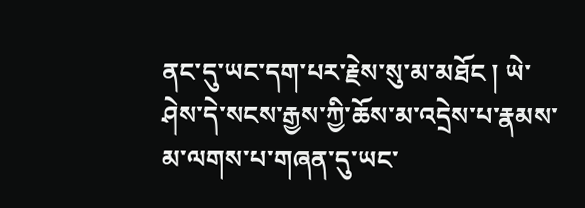ནང་དུ་ཡང་དག་པར་རྗེས་སུ་མ་མཐོང ། ཡེ་ཤེས་དེ་སངས་རྒྱས་ཀྱི་ཆོས་མ་འདྲེས་པ་རྣམས་མ་ལགས་པ་གཞན་དུ་ཡང་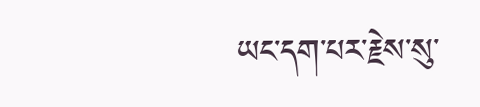ཡང་དག་པར་རྗེས་སུ་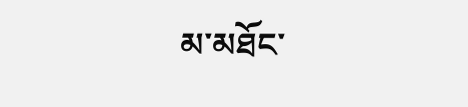མ་མཐོང་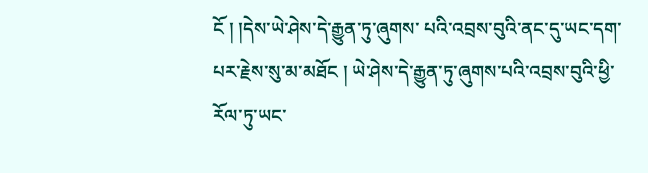ངོ ། །དེས་ཡེ་ཤེས་དེ་རྒྱུན་ཏུ་ཞུགས་ པའི་འབྲས་བུའི་ནང་དུ་ཡང་དག་པར་རྗེས་སུ་མ་མཐོང ། ཡེ་ཤེས་དེ་རྒྱུན་ཏུ་ཞུགས་པའི་འབྲས་བུའི་ཕྱི་རོལ་ཏུ་ཡང་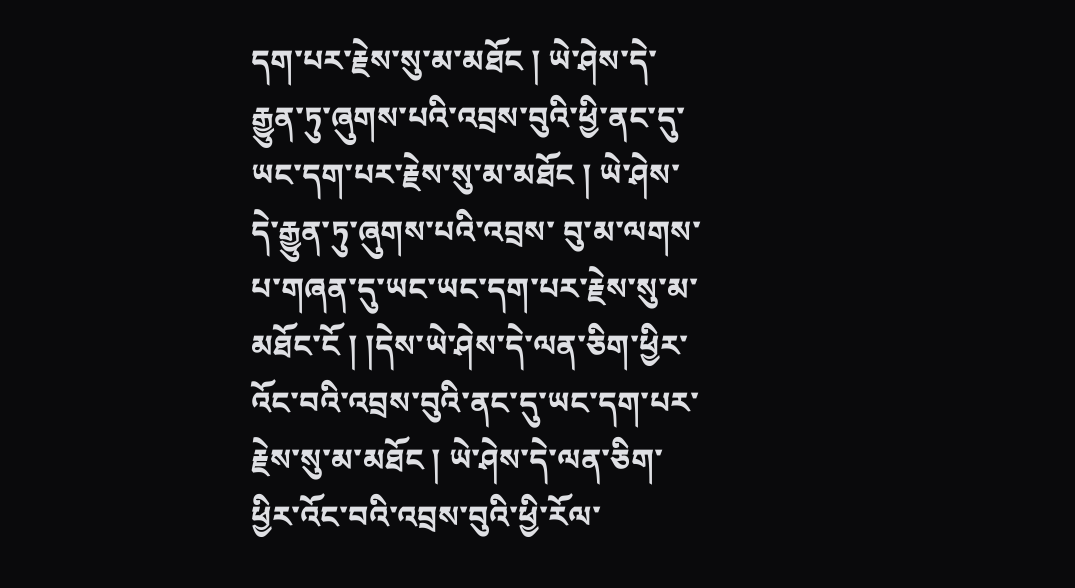དག་པར་རྗེས་སུ་མ་མཐོང ། ཡེ་ཤེས་དེ་རྒྱུན་ཏུ་ཞུགས་པའི་འབྲས་བུའི་ཕྱི་ནང་དུ་ཡང་དག་པར་རྗེས་སུ་མ་མཐོང ། ཡེ་ཤེས་དེ་རྒྱུན་ཏུ་ཞུགས་པའི་འབྲས་ བུ་མ་ལགས་པ་གཞན་དུ་ཡང་ཡང་དག་པར་རྗེས་སུ་མ་མཐོང་ངོ ། །དེས་ཡེ་ཤེས་དེ་ལན་ཅིག་ཕྱིར་འོང་བའི་འབྲས་བུའི་ནང་དུ་ཡང་དག་པར་རྗེས་སུ་མ་མཐོང ། ཡེ་ཤེས་དེ་ལན་ཅིག་ཕྱིར་འོང་བའི་འབྲས་བུའི་ཕྱི་རོལ་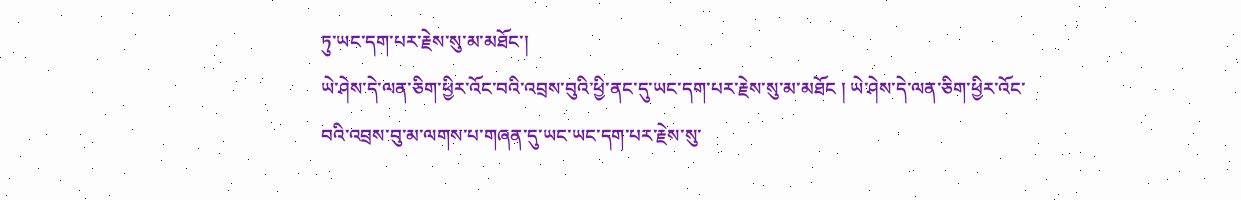ཏུ་ཡང་དག་པར་རྗེས་སུ་མ་མཐོང་།
ཡེ་ཤེས་དེ་ལན་ཅིག་ཕྱིར་འོང་བའི་འབྲས་བུའི་ཕྱི་ནང་དུ་ཡང་དག་པར་རྗེས་སུ་མ་མཐོང ། ཡེ་ཤེས་དེ་ལན་ཅིག་ཕྱིར་འོང་བའི་འབྲས་བུ་མ་ལགས་པ་གཞན་དུ་ཡང་ཡང་དག་པར་རྗེས་སུ་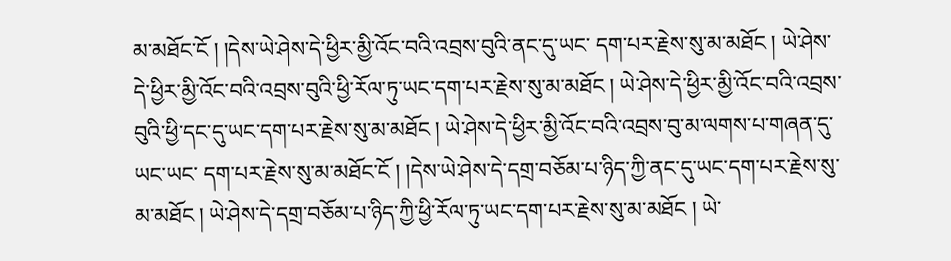མ་མཐོང་ངོ ། །དེས་ཡེ་ཤེས་དེ་ཕྱིར་མྱི་འོང་བའི་འབྲས་བུའི་ནང་དུ་ཡང་ དག་པར་རྗེས་སུ་མ་མཐོང ། ཡེ་ཤེས་དེ་ཕྱིར་མྱི་འོང་བའི་འབྲས་བུའི་ཕྱི་རོལ་ཏུ་ཡང་དག་པར་རྗེས་སུ་མ་མཐོང ། ཡེ་ཤེས་དེ་ཕྱིར་མྱི་འོང་བའི་འབྲས་བུའི་ཕྱི་དང་དུ་ཡང་དག་པར་རྗེས་སུ་མ་མཐོང ། ཡེ་ཤེས་དེ་ཕྱིར་མྱི་འོང་བའི་འབྲས་བུ་མ་ལགས་པ་གཞན་དུ་ཡང་ཡང་ དག་པར་རྗེས་སུ་མ་མཐོང་ངོ ། །དེས་ཡེ་ཤེས་དེ་དགྲ་བཅོམ་པ་ཉིད་ཀྱི་ནང་དུ་ཡང་དག་པར་རྗེས་སུ་མ་མཐོང ། ཡེ་ཤེས་དེ་དགྲ་བཅོམ་པ་ཉིད་ཀྱི་ཕྱི་རོལ་ཏུ་ཡང་དག་པར་རྗེས་སུ་མ་མཐོང ། ཡེ་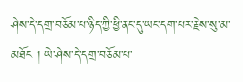ཤེས་དེ་དགྲ་བཅོམ་པ་ཉིད་ཀྱི་ཕྱི་ནང་དུ་ཡང་དག་པར་རྗེས་སུ་མ་ མཐོང ། ཡེ་ཤེས་དེ་དགྲ་བཅོམ་པ་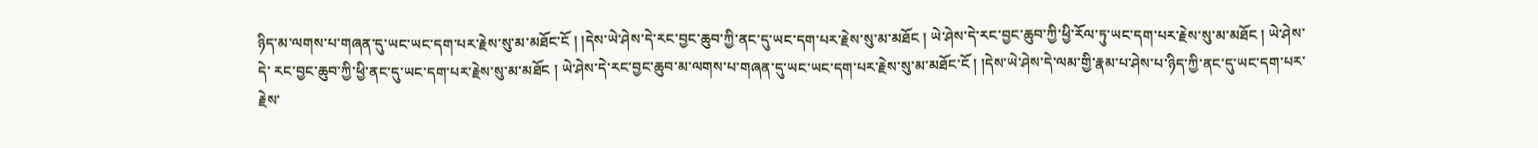ཉིད་མ་ལགས་པ་གཞན་དུ་ཡང་ཡང་དག་པར་རྗེས་སུ་མ་མཐོང་ངོ ། །དེས་ཡེ་ཤེས་དེ་རང་བྱང་ཆུབ་ཀྱི་ནང་དུ་ཡང་དག་པར་རྗེས་སུ་མ་མཐོང ། ཡེ་ཤེས་དེ་རང་བྱང་ཆུབ་ཀྱི་ཕྱི་རོལ་ཏུ་ཡང་དག་པར་རྗེས་སུ་མ་མཐོང ། ཡེ་ཤེས་དེ་ རང་བྱང་ཆུབ་ཀྱི་ཕྱི་ནང་དུ་ཡང་དག་པར་རྗེས་སུ་མ་མཐོང ། ཡེ་ཤེས་དེ་རང་བྱང་ཆུབ་མ་ལགས་པ་གཞན་དུ་ཡང་ཡང་དག་པར་རྗེས་སུ་མ་མཐོང་ངོ ། །དེས་ཡེ་ཤེས་དེ་ལམ་གྱི་རྣམ་པ་ཤེས་པ་ཉིད་ཀྱི་ནང་དུ་ཡང་དག་པར་རྗེས་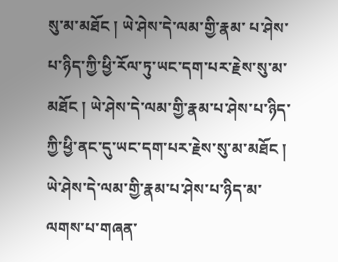སུ་མ་མཐོང ། ཡེ་ཤེས་དེ་ལམ་གྱི་རྣམ་ པ་ཤེས་པ་ཉིད་ཀྱི་ཕྱི་རོལ་ཏུ་ཡང་དག་པར་རྗེས་སུ་མ་མཐོང ། ཡེ་ཤེས་དེ་ལམ་གྱི་རྣམ་པ་ཤེས་པ་ཉིད་ཀྱི་ཕྱི་ནང་དུ་ཡང་དག་པར་རྗེས་སུ་མ་མཐོང ། ཡེ་ཤེས་དེ་ལམ་གྱི་རྣམ་པ་ཤེས་པ་ཉིད་མ་ལགས་པ་གཞན་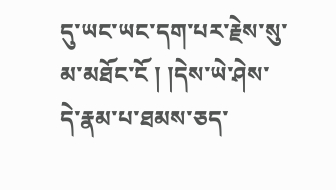དུ་ཡང་ཡང་དག་པར་རྗེས་སུ་མ་མཐོང་ངོ ། །དེས་ཡེ་ཤེས་ དེ་རྣམ་པ་ཐམས་ཅད་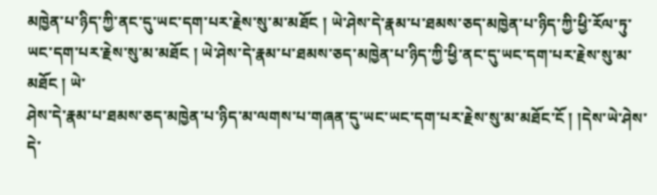མཁྱེན་པ་ཉིད་ཀྱི་ནང་དུ་ཡང་དག་པར་རྗེས་སུ་མ་མཐོང ། ཡེ་ཤེས་དེ་རྣམ་པ་ཐམས་ཅད་མཁྱེན་པ་ཉིད་ཀྱི་ཕྱི་རོལ་ཏུ་ཡང་དག་པར་རྗེས་སུ་མ་མཐོང ། ཡེ་ཤེས་དེ་རྣམ་པ་ཐམས་ཅད་མཁྱེན་པ་ཉིད་ཀྱི་ཕྱི་ནང་དུ་ཡང་དག་པར་རྗེས་སུ་མ་མཐོང ། ཡེ་
ཤེས་དེ་རྣམ་པ་ཐམས་ཅད་མཁྱེན་པ་ཉིད་མ་ལགས་པ་གཞན་དུ་ཡང་ཡང་དག་པར་རྗེས་སུ་མ་མཐོང་ངོ ། །དེས་ཡེ་ཤེས་དེ་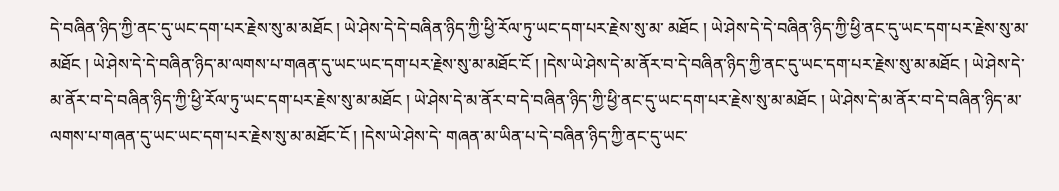དེ་བཞིན་ཉིད་ཀྱི་ནང་དུ་ཡང་དག་པར་རྗེས་སུ་མ་མཐོང ། ཡེ་ཤེས་དེ་དེ་བཞིན་ཉིད་ཀྱི་ཕྱི་རོལ་ཏུ་ཡང་དག་པར་རྗེས་སུ་མ་ མཐོང ། ཡེ་ཤེས་དེ་དེ་བཞིན་ཉིད་ཀྱི་ཕྱི་ནང་དུ་ཡང་དག་པར་རྗེས་སུ་མ་མཐོང ། ཡེ་ཤེས་དེ་དེ་བཞིན་ཉིད་མ་ལགས་པ་གཞན་དུ་ཡང་ཡང་དག་པར་རྗེས་སུ་མ་མཐོང་ངོ ། །དེས་ཡེ་ཤེས་དེ་མ་ནོར་བ་དེ་བཞིན་ཉིད་ཀྱི་ནང་དུ་ཡང་དག་པར་རྗེས་སུ་མ་མཐོང ། ཡེ་ཤེས་དེ་ མ་ནོར་བ་དེ་བཞིན་ཉིད་ཀྱི་ཕྱི་རོལ་ཏུ་ཡང་དག་པར་རྗེས་སུ་མ་མཐོང ། ཡེ་ཤེས་དེ་མ་ནོར་བ་དེ་བཞིན་ཉིད་ཀྱི་ཕྱི་ནང་དུ་ཡང་དག་པར་རྗེས་སུ་མ་མཐོང ། ཡེ་ཤེས་དེ་མ་ནོར་བ་དེ་བཞིན་ཉིད་མ་ལགས་པ་གཞན་དུ་ཡང་ཡང་དག་པར་རྗེས་སུ་མ་མཐོང་ངོ ། །དེས་ཡེ་ཤེས་དེ་ གཞན་མ་ཡིན་པ་དེ་བཞིན་ཉིད་ཀྱི་ནང་དུ་ཡང་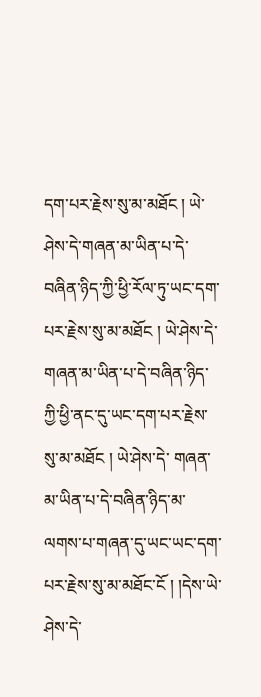དག་པར་རྗེས་སུ་མ་མཐོང ། ཡེ་ཤེས་དེ་གཞན་མ་ཡིན་པ་དེ་བཞིན་ཉིད་ཀྱི་ཕྱི་རོལ་ཏུ་ཡང་དག་པར་རྗེས་སུ་མ་མཐོང ། ཡེ་ཤེས་དེ་གཞན་མ་ཡིན་པ་དེ་བཞིན་ཉིད་ཀྱི་ཕྱི་ནང་དུ་ཡང་དག་པར་རྗེས་སུ་མ་མཐོང ། ཡེ་ཤེས་དེ་ གཞན་མ་ཡིན་པ་དེ་བཞིན་ཉིད་མ་ལགས་པ་གཞན་དུ་ཡང་ཡང་དག་པར་རྗེས་སུ་མ་མཐོང་ངོ ། །དེས་ཡེ་ཤེས་དེ་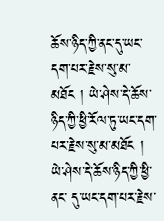ཆོས་ཉིད་ཀྱི་ནང་དུ་ཡང་དག་པར་རྗེས་སུ་མ་མཐོང ། ཡེ་ཤེས་དེ་ཆོས་ཉིད་ཀྱི་ཕྱི་རོལ་ཏུ་ཡང་དག་པར་རྗེས་སུ་མ་མཐོང ། ཡེ་ཤེས་དེ་ཆོས་ཉིད་ཀྱི་ཕྱི་ནང་ དུ་ཡང་དག་པར་རྗེས་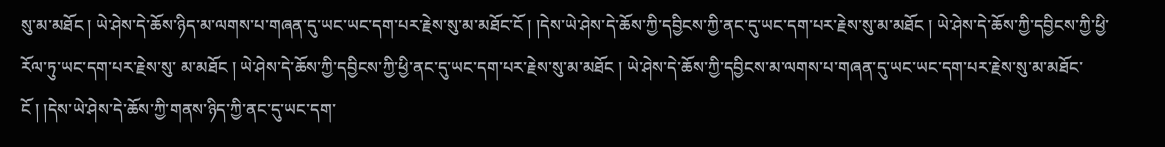སུ་མ་མཐོང ། ཡེ་ཤེས་དེ་ཆོས་ཉིད་མ་ལགས་པ་གཞན་དུ་ཡང་ཡང་དག་པར་རྗེས་སུ་མ་མཐོང་ངོ ། །དེས་ཡེ་ཤེས་དེ་ཆོས་ཀྱི་དབྱིངས་ཀྱི་ནང་དུ་ཡང་དག་པར་རྗེས་སུ་མ་མཐོང ། ཡེ་ཤེས་དེ་ཆོས་ཀྱི་དབྱིངས་ཀྱི་ཕྱི་རོལ་ཏུ་ཡང་དག་པར་རྗེས་སུ་ མ་མཐོང ། ཡེ་ཤེས་དེ་ཆོས་ཀྱི་དབྱིངས་ཀྱི་ཕྱི་ནང་དུ་ཡང་དག་པར་རྗེས་སུ་མ་མཐོང ། ཡེ་ཤེས་དེ་ཆོས་ཀྱི་དབྱིངས་མ་ལགས་པ་གཞན་དུ་ཡང་ཡང་དག་པར་རྗེས་སུ་མ་མཐོང་ངོ ། །དེས་ཡེ་ཤེས་དེ་ཆོས་ཀྱི་གནས་ཉིད་ཀྱི་ནང་དུ་ཡང་དག་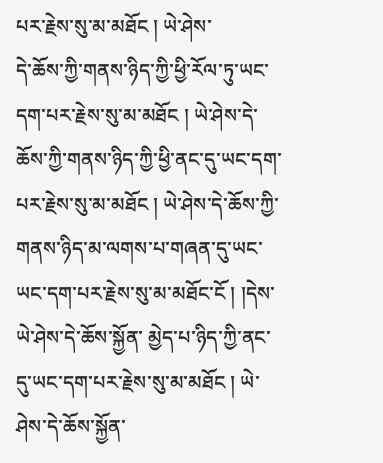པར་རྗེས་སུ་མ་མཐོང ། ཡེ་ཤེས་
དེ་ཆོས་ཀྱི་གནས་ཉིད་ཀྱི་ཕྱི་རོལ་ཏུ་ཡང་དག་པར་རྗེས་སུ་མ་མཐོང ། ཡེ་ཤེས་དེ་ཆོས་ཀྱི་གནས་ཉིད་ཀྱི་ཕྱི་ནང་དུ་ཡང་དག་པར་རྗེས་སུ་མ་མཐོང ། ཡེ་ཤེས་དེ་ཆོས་ཀྱི་གནས་ཉིད་མ་ལགས་པ་གཞན་དུ་ཡང་ཡང་དག་པར་རྗེས་སུ་མ་མཐོང་ངོ ། །དེས་ཡེ་ཤེས་དེ་ཆོས་སྐྱོན་ མྱེད་པ་ཉིད་ཀྱི་ནང་དུ་ཡང་དག་པར་རྗེས་སུ་མ་མཐོང ། ཡེ་ཤེས་དེ་ཆོས་སྐྱོན་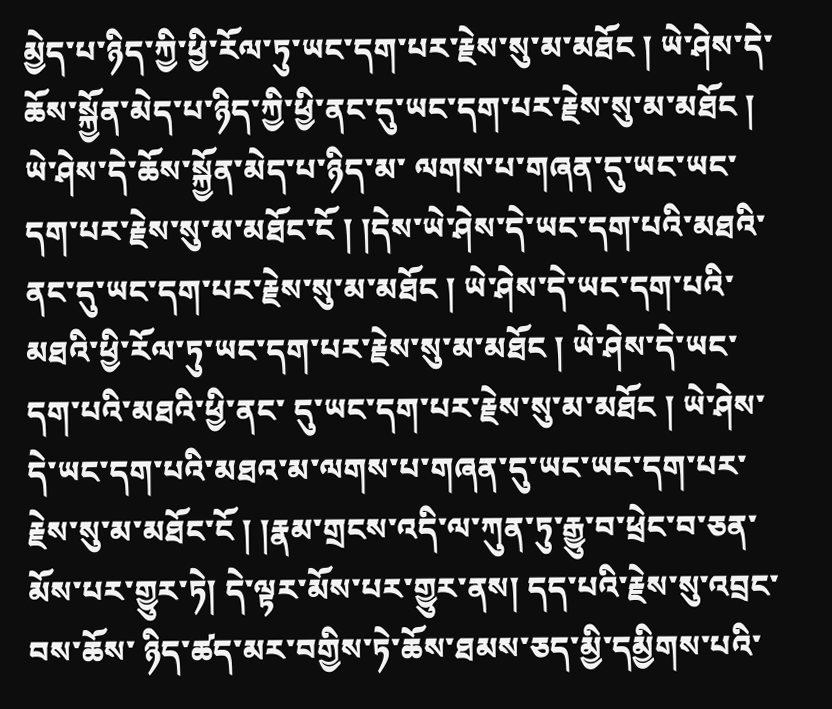མྱེད་པ་ཉིད་ཀྱི་ཕྱི་རོལ་ཏུ་ཡང་དག་པར་རྗེས་སུ་མ་མཐོང ། ཡེ་ཤེས་དེ་ཆོས་སྐྱོན་མེད་པ་ཉིད་ཀྱི་ཕྱི་ནང་དུ་ཡང་དག་པར་རྗེས་སུ་མ་མཐོང ། ཡེ་ཤེས་དེ་ཆོས་སྐྱོན་མེད་པ་ཉིད་མ་ ལགས་པ་གཞན་དུ་ཡང་ཡང་དག་པར་རྗེས་སུ་མ་མཐོང་ངོ ། །དེས་ཡེ་ཤེས་དེ་ཡང་དག་པའི་མཐའི་ནང་དུ་ཡང་དག་པར་རྗེས་སུ་མ་མཐོང ། ཡེ་ཤེས་དེ་ཡང་དག་པའི་མཐའི་ཕྱི་རོལ་ཏུ་ཡང་དག་པར་རྗེས་སུ་མ་མཐོང ། ཡེ་ཤེས་དེ་ཡང་དག་པའི་མཐའི་ཕྱི་ནང་ དུ་ཡང་དག་པར་རྗེས་སུ་མ་མཐོང ། ཡེ་ཤེས་དེ་ཡང་དག་པའི་མཐའ་མ་ལགས་པ་གཞན་དུ་ཡང་ཡང་དག་པར་རྗེས་སུ་མ་མཐོང་ངོ ། །རྣམ་གྲངས་འདི་ལ་ཀུན་ཏུ་རྒྱུ་བ་ཕྲེང་བ་ཅན་མོས་པར་གྱུར་ཏེ། དེ་ལྟར་མོས་པར་གྱུར་ནས། དད་པའི་རྗེས་སུ་འབྲང་བས་ཆོས་ ཉིད་ཚད་མར་བགྱིས་ཏེ་ཆོས་ཐམས་ཅད་མྱི་དམྱིགས་པའི་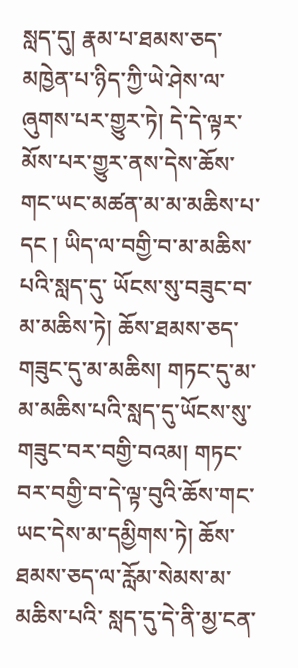སླད་དུ། རྣམ་པ་ཐམས་ཅད་མཁྱེན་པ་ཉིད་ཀྱི་ཡེ་ཤེས་ལ་ཞུགས་པར་གྱུར་ཏེ། དེ་དེ་ལྟར་མོས་པར་གྱུར་ནས་དེས་ཆོས་གང་ཡང་མཚན་མ་མ་མཆིས་པ་དང ། ཡིད་ལ་བགྱི་བ་མ་མཆིས་པའི་སླད་དུ་ ཡོངས་སུ་བཟུང་བ་མ་མཆིས་ཏེ། ཆོས་ཐམས་ཅད་གཟུང་དུ་མ་མཆིས། གཏང་དུ་མ་མ་མཆིས་པའི་སླད་དུ་ཡོངས་སུ་གཟུང་བར་བགྱི་བའམ། གཏང་བར་བགྱི་བ་དེ་ལྟ་བུའི་ཆོས་གང་ཡང་དེས་མ་དམྱིགས་ཏེ། ཆོས་ཐམས་ཅད་ལ་རློམ་སེམས་མ་མཆིས་པའི་ སླད་དུ་དེ་ནི་མྱ་ངན་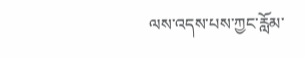ལས་འདས་པས་ཀྱང་རློམ་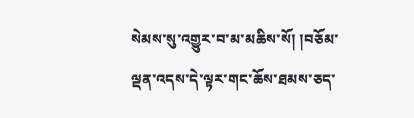སེམས་སུ་འགྱུར་བ་མ་མཆིས་སོ། །བཅོམ་ལྡན་འདས་དེ་ལྟར་གང་ཆོས་ཐམས་ཅད་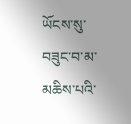ཡོངས་སུ་བཟུང་བ་མ་མཆིས་པའི་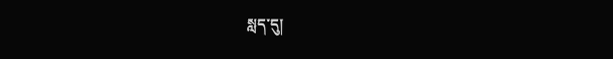སླད་དུ།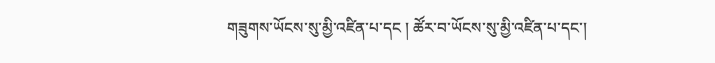གཟུགས་ཡོངས་སུ་མྱི་འཛིན་པ་དང ། ཚོར་བ་ཡོངས་སུ་མྱི་འཛིན་པ་དང་།